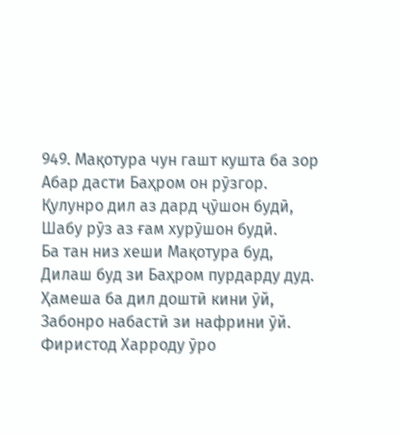949. Мақотура чун гашт кушта ба зор
Абар дасти Баҳром он рӯзгор.
Қулунро дил аз дард ҷӯшон будӣ,
Шабу рӯз аз ғам хурӯшон будӣ.
Ба тан низ хеши Мақотура буд,
Дилаш буд зи Баҳром пурдарду дуд.
Ҳамеша ба дил доштӣ кини ӯй,
Забонро набастӣ зи нафрини ӯй.
Фиристод Харроду ӯро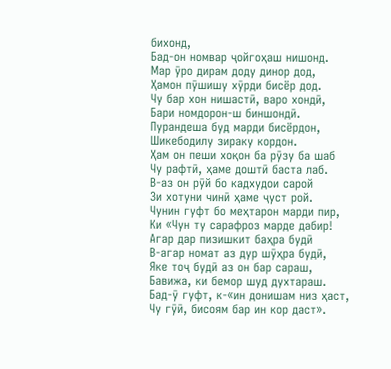бихонд,
Бад-он номвар ҷойгоҳаш нишонд.
Мар ӯро дирам доду динор дод,
Ҳамон пӯшишу хӯрди бисёр дод.
Чу бар хон нишастӣ, варо хондӣ,
Бари номдорон-ш биншондӣ.
Пурандеша буд марди бисёрдон,
Шикебодилу зираку кордон.
Ҳам он пеши хоқон ба рӯзу ба шаб
Чу рафтӣ, ҳаме доштӣ баста лаб.
В-аз он рӯй бо кадхудои сарой
Зи хотуни чинӣ ҳаме ҷуст рой.
Чунин гуфт бо меҳтарон марди пир,
Ки «Чун ту сарафроз марде дабир!
Агар дар пизишкит баҳра будӣ
В-агар номат аз дур шӯҳра будӣ,
Яке тоҷ будӣ аз он бар сараш,
Бавижа, ки бемор шуд духтараш.
Бад-ӯ гуфт, к-«ин донишам низ ҳаст,
Чу гӯӣ, бисоям бар ин кор даст».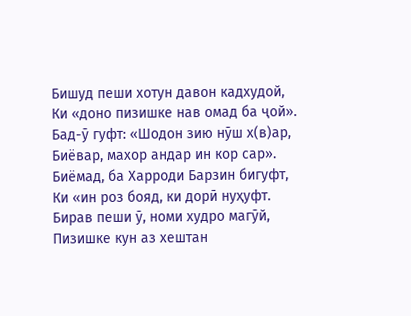Бишуд пеши хотун давон кадхудой,
Ки «доно пизишке нав омад ба ҷой».
Бад-ӯ гуфт: «Шодон зию нӯш х(в)ар,
Биёвар, махор андар ин кор сар».
Биёмад, ба Харроди Барзин бигуфт,
Ки «ин роз бояд, ки дорӣ нуҳуфт.
Бирав пеши ӯ, номи худро магӯй,
Пизишке кун аз хештан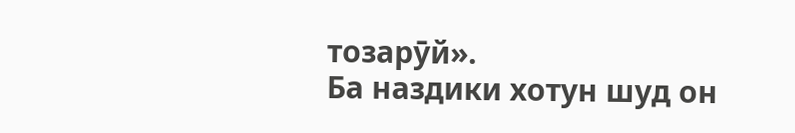тозарӯй».
Ба наздики хотун шуд он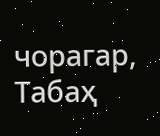чорагар,
Табаҳ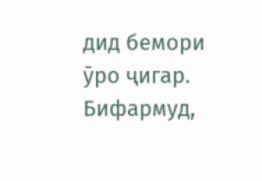дид бемори ӯро ҷигар.
Бифармуд,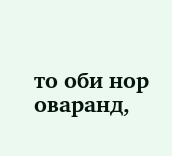то оби нор оваранд,